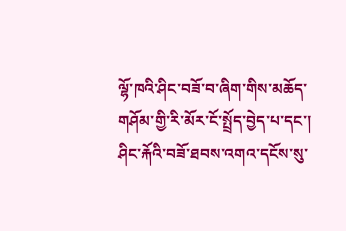ལྷོ་ཁའི་ཤིང་བཟོ་བ་ཞིག་གིས་མཆོད་གཤོམ་གྱི་རི་མོར་ངོ་སྤྲོད་བྱེད་པ་དང་། ཤིང་རྐོའི་བཟོ་ཐབས་འགའ་དངོས་སུ་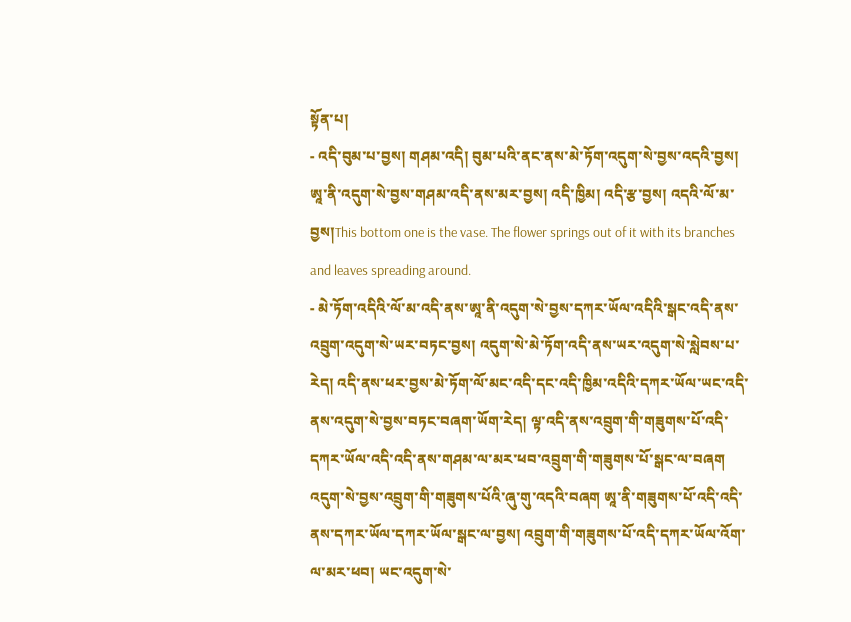སྟོན་པ།
- འདི་བུམ་པ་བྱས། གཤམ་འདི། བུམ་པའི་ནང་ནས་མེ་ཏོག་འདུག་སེ་བྱས་འདའི་བྱས། ཨཱ་ནི་འདུག་སེ་བྱས་གཤམ་འདི་ནས་མར་བྱས། འདི་ཁྱིམ། འདི་རྩ་བྱས། འདའི་ལོ་མ་བྱས།This bottom one is the vase. The flower springs out of it with its branches and leaves spreading around.
- མེ་ཏོག་འདིའི་ལོ་མ་འདི་ནས་ཨཱ་ནི་འདུག་སེ་བྱས་དཀར་ཡོལ་འདིའི་སྒང་འདི་ནས་འབྲུག་འདུག་སེ་ཡར་བཏང་བྱས། འདུག་སེ་མེ་ཏོག་འདི་ནས་ཡར་འདུག་སེ་སླེབས་པ་རེད། འདི་ནས་ཕར་བྱས་མེ་ཏོག་ལོ་མང་འདི་དང་འདི་ཁྱིམ་འདིའི་དཀར་ཡོལ་ཡང་འདི་ནས་འདུག་སེ་བྱས་བཏང་བཞག་ཡོག་རེད། ལྟ་འདི་ནས་འབྲུག་གི་གཟུགས་པོ་འདི་དཀར་ཡོལ་འདི་འདི་ནས་གཤམ་ལ་མར་ཕབ་འབྲུག་གི་གཟུགས་པོ་སྒང་ལ་བཞག འདུག་སེ་བྱས་འབྲུག་གི་གཟུགས་པོའི་ཞུ་གུ་འདའི་བཞག ཨཱ་ནི་གཟུགས་པོ་འདི་འདི་ནས་དཀར་ཡོལ་དཀར་ཡོལ་སྒང་ལ་བྱས། འབྲུག་གི་གཟུགས་པོ་འདི་དཀར་ཡོལ་འོག་ལ་མར་ཕབ། ཡང་འདུག་སེ་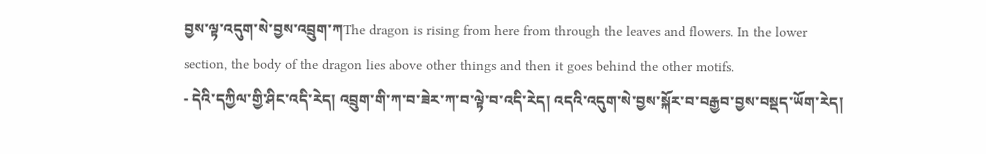བྱས་ལྟ་འདུག་སེ་བྱས་འབྲུག་ཀThe dragon is rising from here from through the leaves and flowers. In the lower section, the body of the dragon lies above other things and then it goes behind the other motifs.
- དེའི་དཀྱིལ་གྱི་ཤིང་འདི་རེད། འབྲུག་གི་ཀ་བ་ཟེར་ཀ་བ་ལྟེ་བ་འདི་རེད། འདའི་འདུག་སེ་བྱས་སྐོར་བ་བརྒྱབ་བྱས་བསྡད་ཡོག་རེད།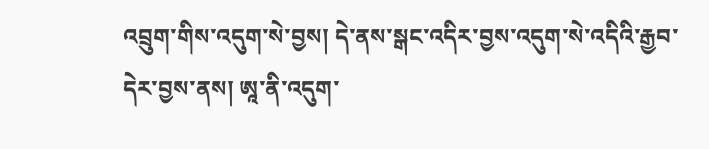འབྲུག་གིས་འདུག་སེ་བྱས། དེ་ནས་སྒང་འདིར་བྱས་འདུག་སེ་འདིའི་རྒྱབ་དེར་བྱས་ནས། ཨཱ་ནི་འདུག་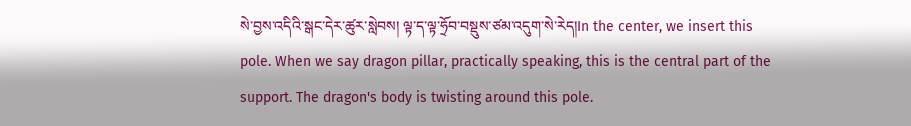སེ་བྱས་འདིའི་སྒང་དེར་ཚུར་སླེབས། ལྟ་ད་ལྟ་ཧྲོབ་བསྡུས་ཙམ་འདུག་སེ་རེད།In the center, we insert this pole. When we say dragon pillar, practically speaking, this is the central part of the support. The dragon's body is twisting around this pole.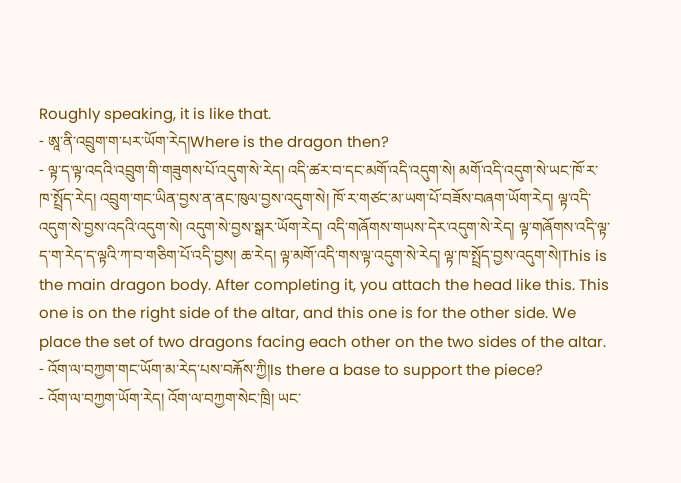Roughly speaking, it is like that.
- ཨཱ་ནི་འབྲུག་ག་པར་ཡོག་རེད།Where is the dragon then?
- ལྟ་ད་ལྟ་འདའི་འབྲུག་གི་གཟུགས་པོ་འདུག་སེ་རེད། འདི་ཚར་བ་དང་མགོ་འདི་འདུག་སེ། མགོ་འདི་འདུག་སེ་ཡང་ཁོ་ར་ཁ་སྤྲོད་རེད། འབྲུག་གང་ཡིན་བྱས་ན་ནང་ཁུལ་བྱས་འདུག་སེ། ཁོ་ར་གཙང་མ་ཡག་པོ་བཟོས་བཞག་ཡོག་རེད། ལྟ་འདི་འདུག་སེ་བྱས་འདའི་འདུག་སེ། འདུག་སེ་བྱས་སྒར་ཡོག་རེད། འདི་གཞོགས་གཡས་དེར་འདུག་སེ་རེད། ལྟ་གཞོགས་འདི་ལྟ་ད་ག་རེད་ད་ལྟའི་ཀ་བ་གཅིག་པོ་འདི་བྱས། ཆ་རེད། ལྟ་མགོ་འདི་གས་ལྟ་འདུག་སེ་རེད། ལྟ་ཁ་སྤྲོད་བྱས་འདུག་སེ།This is the main dragon body. After completing it, you attach the head like this. This one is on the right side of the altar, and this one is for the other side. We place the set of two dragons facing each other on the two sides of the altar.
- འོག་ལ་བཀྱག་གང་ཡོག་མ་རེད་པས་བརྐོས་ཀྱི།Is there a base to support the piece?
- འོག་ལ་བཀྱག་ཡོག་རེད། འོག་ལ་བཀྱག་སེང་ཁྲི། ཡང་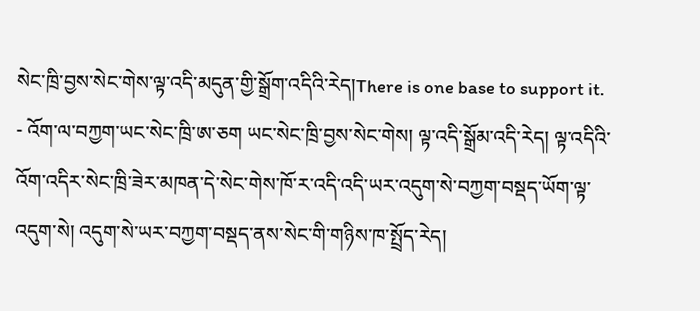སེང་ཁྲི་བྱས་སེང་གེས་ལྟ་འདི་མདུན་གྱི་སྒྲོག་འདིའི་རེད།There is one base to support it.
- འོག་ལ་བཀྱག་ཡང་སེང་ཁྲི་ཨ་ཅག ཡང་སེང་ཁྲི་བྱས་སེང་གེས། ལྟ་འདི་སྒྲོམ་འདི་རེད། ལྟ་འདིའི་འོག་འདིར་སེང་ཁྲི་ཟེར་མཁན་དེ་སེང་གེས་ཁོ་ར་འདི་འདི་ཡར་འདུག་སེ་བཀྱག་བསྡད་ཡོག་ལྟ་འདུག་སེ། འདུག་སེ་ཡར་བཀྱག་བསྡད་ནས་སེང་གི་གཉིས་ཁ་སྤྲོད་རེད།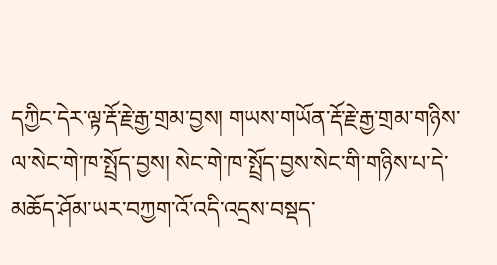དཀྱིང་དེར་ལྟ་རྡོ་རྗེ་རྒྱ་གྲམ་བྱས། གཡས་གཡོན་རྡོ་རྗེ་རྒྱ་གྲམ་གཉིས་ལ་སེང་གེ་ཁ་སྤྲོད་བྱས། སེང་གེ་ཁ་སྤྲོད་བྱས་སེང་གི་གཉིས་པ་དེ་མཆོད་ཤོམ་ཡར་བཀྱག་འོ་འདི་འདྲས་བསྡད་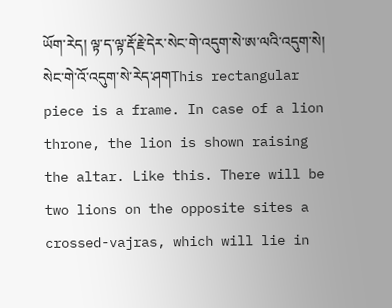ཡོག་རེད། ལྟ་ད་ལྟ་རྡོ་རྗེ་དེར་སེང་གེ་འདུག་སེ་ཨ་ལའི་འདུག་སེ། སེང་གེ་འོ་འདུག་སེ་རེད་ཤགThis rectangular piece is a frame. In case of a lion throne, the lion is shown raising the altar. Like this. There will be two lions on the opposite sites a crossed-vajras, which will lie in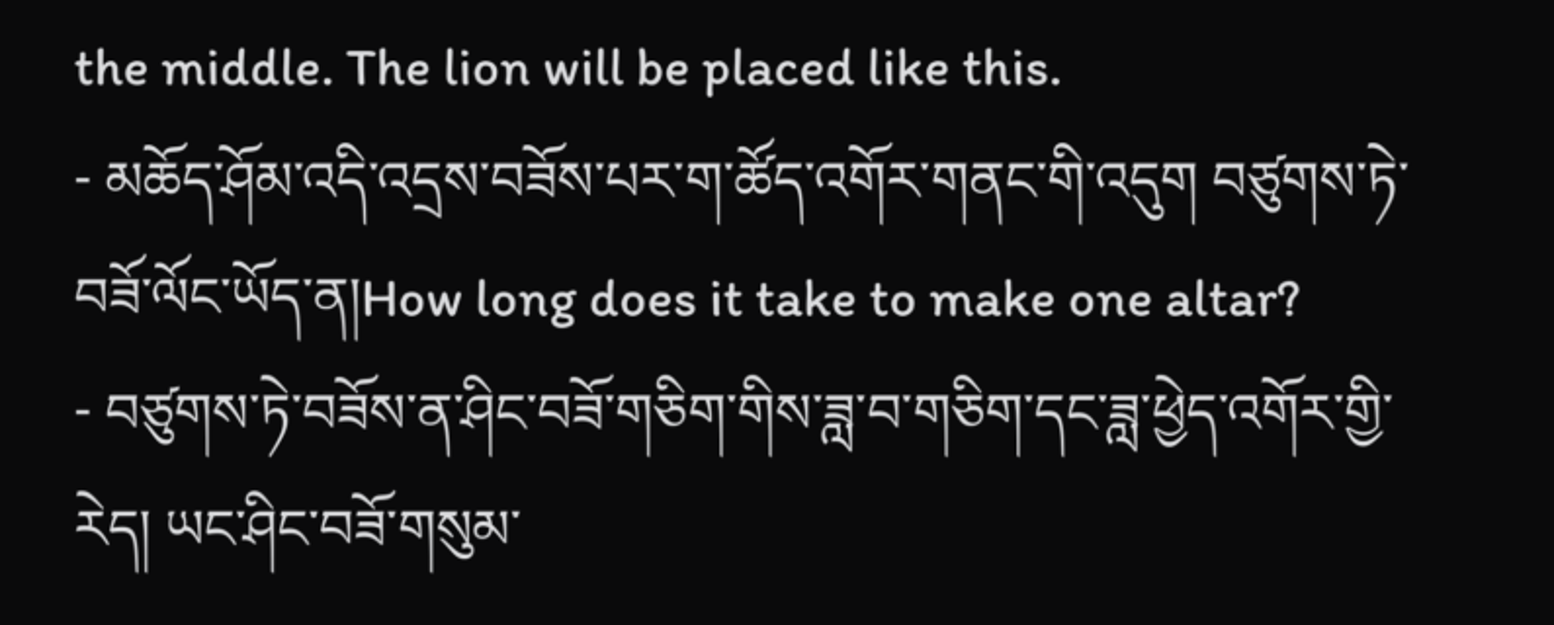the middle. The lion will be placed like this.
- མཆོད་ཤོམ་འདི་འདྲས་བཟོས་པར་ག་ཚོད་འགོར་གནང་གི་འདུག བཙུགས་ཏེ་བཟོ་ལོང་ཡོད་ན།How long does it take to make one altar?
- བཙུགས་ཏེ་བཟོས་ན་ཤིང་བཟོ་གཅིག་གིས་ཟླ་བ་གཅིག་དང་ཟླ་ཕྱེད་འགོར་གྱི་རེད། ཡང་ཤིང་བཟོ་གསུམ་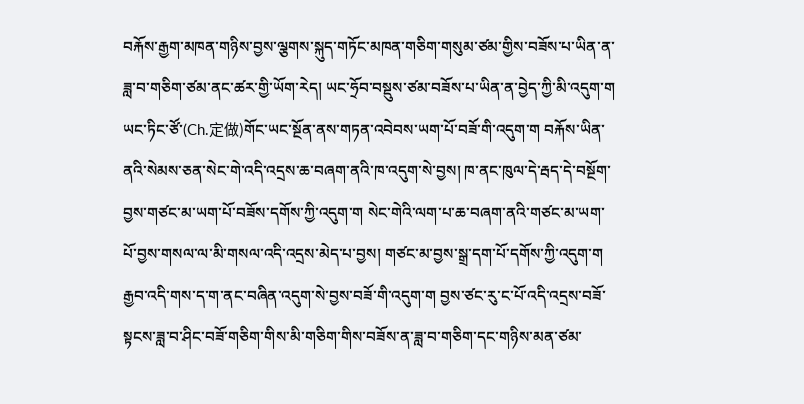བརྐོས་རྒྱག་མཁན་གཉིས་བྱས་ལྕགས་སྐུད་གཏོང་མཁན་གཅིག་གསུམ་ཙམ་གྱིས་བཟོས་པ་ཡིན་ན་ཟླ་བ་གཅིག་ཙམ་ནང་ཚར་གྱི་ཡོག་རེད། ཡང་ཧྲོབ་བསྡུས་ཙམ་བཟོས་པ་ཡིན་ན་བྱེད་ཀྱི་མི་འདུག་ག ཡང་ཏིང་ཙོ་(Ch.定做)གོང་ཡང་སྔོན་ནས་གཏན་འབེབས་ཡག་པོ་བཟོ་གི་འདུག་ག བརྐོས་ཡིན་ནའི་སེམས་ཅན་སེང་གེ་འདི་འདྲས་ཆ་བཞག་ནའི་ཁ་འདུག་སེ་བྱས། ཁ་ནང་ཁུལ་དེ་རྦད་དེ་བསྔོག་བྱས་གཙང་མ་ཡག་པོ་བཟོས་དགོས་ཀྱི་འདུག་ག སེང་གེའི་ལག་པ་ཆ་བཞག་ནའི་གཙང་མ་ཡག་པོ་བྱས་གསལ་ལ་མི་གསལ་འདི་འདྲས་མེད་པ་བྱས། གཙང་མ་བྱས་སྒྲ་དག་པོ་དགོས་ཀྱི་འདུག་ག རྒྱབ་འདི་གས་ད་ག་ནང་བཞིན་འདུག་སེ་བྱས་བཟོ་གི་འདུག་ག བྱས་ཙང་རུ་ང་པོ་འདི་འདྲས་བཟོ་སྟངས་ཟླ་བ་ཤིང་བཟོ་གཅིག་གིས་མི་གཅིག་གིས་བཟོས་ན་ཟླ་བ་གཅིག་དང་གཉིས་མན་ཙམ་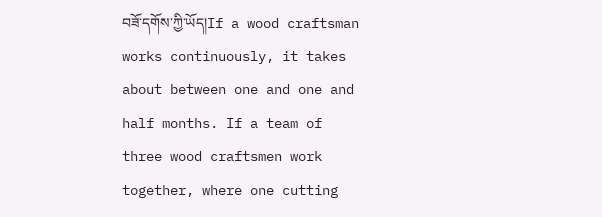བཟོ་དགོས་ཀྱི་ཡོད།If a wood craftsman works continuously, it takes about between one and one and half months. If a team of three wood craftsmen work together, where one cutting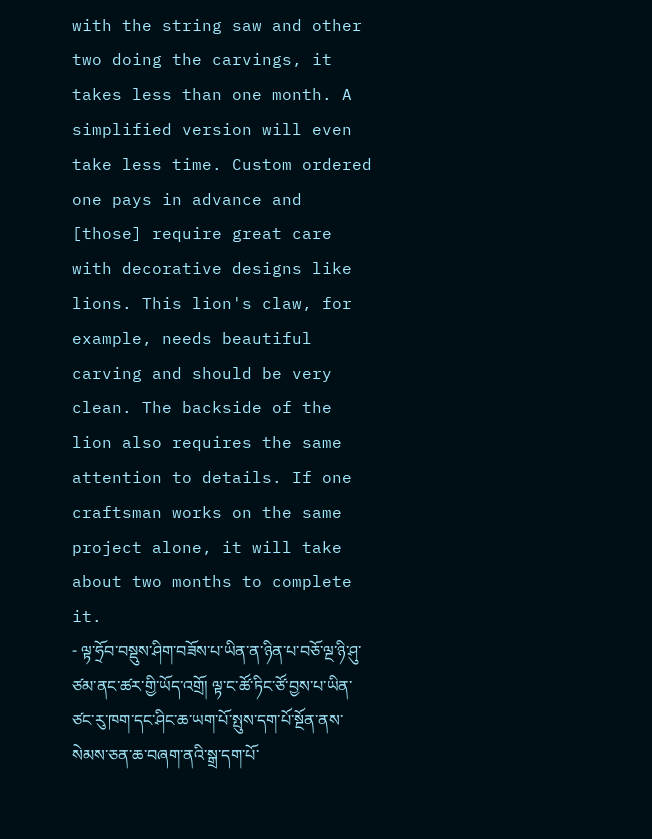with the string saw and other two doing the carvings, it takes less than one month. A simplified version will even take less time. Custom ordered one pays in advance and [those] require great care with decorative designs like lions. This lion's claw, for example, needs beautiful carving and should be very clean. The backside of the lion also requires the same attention to details. If one craftsman works on the same project alone, it will take about two months to complete it.
- ལྟ་ཧྲོབ་བསྡུས་ཤིག་བཟོས་པ་ཡིན་ན་ཉིན་པ་བཅོ་ལྔ་ཉི་ཤུ་ཙམ་ནང་ཚར་གྱི་ཡོད་འགྲོ། ལྟ་ང་ཚོ་ཏིང་ཙོ་བྱས་པ་ཡིན་ཙང་རུ་ཁག་དང་ཤིང་ཆ་ཡག་པོ་སྤུས་དག་པོ་སྔོན་ནས་སེམས་ཅན་ཆ་བཞག་ནའི་སྒྲ་དག་པོ་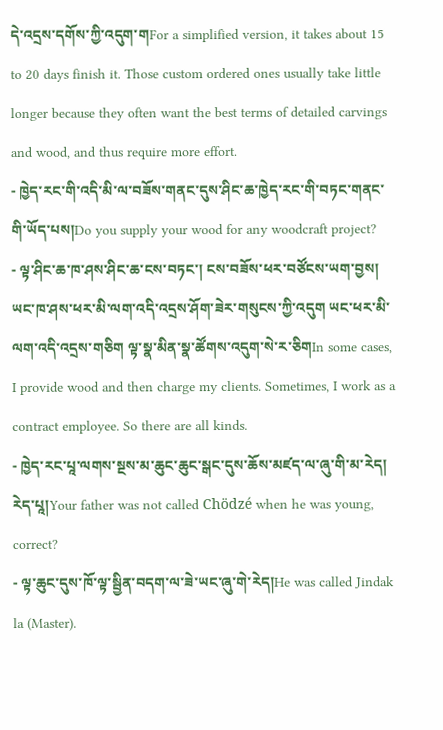དེ་འདྲས་དགོས་ཀྱི་འདུག་གFor a simplified version, it takes about 15 to 20 days finish it. Those custom ordered ones usually take little longer because they often want the best terms of detailed carvings and wood, and thus require more effort.
- ཁྱེད་རང་གི་འདི་མི་ལ་བཟོས་གནང་དུས་ཤིང་ཆ་ཁྱེད་རང་གི་བཏང་གནང་གི་ཡོད་པས།Do you supply your wood for any woodcraft project?
- ལྟ་ཤིང་ཆ་ཁ་ཤས་ཤིང་ཆ་ངས་བཏང་། ངས་བཟོས་ཕར་བཙོངས་ཡག་བྱས། ཡང་ཁ་ཤས་ཕར་མི་ལག་འདི་འདྲས་ཤོག་ཟེར་གསུངས་ཀྱི་འདུག ཡང་ཕར་མི་ལག་འདི་འདྲས་གཅིག ལྟ་སྣ་མིན་སྣ་ཚོགས་འདུག་སེ་ར་ཅིགIn some cases, I provide wood and then charge my clients. Sometimes, I work as a contract employee. So there are all kinds.
- ཁྱེད་རང་པཱ་ལགས་སྔས་མ་ཆུང་ཆུང་སྒང་དུས་ཆོས་མཛད་ལ་ཞུ་གི་མ་རེད། རེད་པཱ།Your father was not called Chödzé when he was young, correct?
- ལྟ་ཆུང་དུས་ཁོ་ལྟ་སྦྱིན་བདག་ལ་ཟེ་ཡང་ཞུ་གེ་རེད།He was called Jindak la (Master).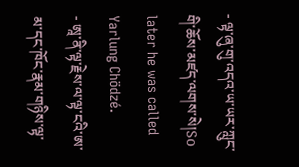- ལྟ་ཞུ་གུ་འདའ་ཡ་ཡར་ཀླུང་གི་ཆོས་མཛད་ལགས་སེ།So later he was called Yarlung Chödzé.
- ཨཱ་ནི་ལྟ་རྗེས་ལ་ལྟ་ངའི་ཨ་མ་དང་ཁོང་རྣམ་གཉིས་ལྟ་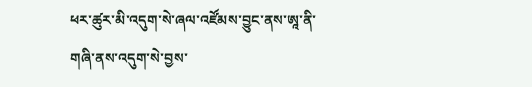ཕར་ཚུར་མི་འདུག་སེ་ཞལ་འཛོམས་བྱུང་ནས་ཨཱ་ནི་གཞི་ནས་འདུག་སེ་བྱས་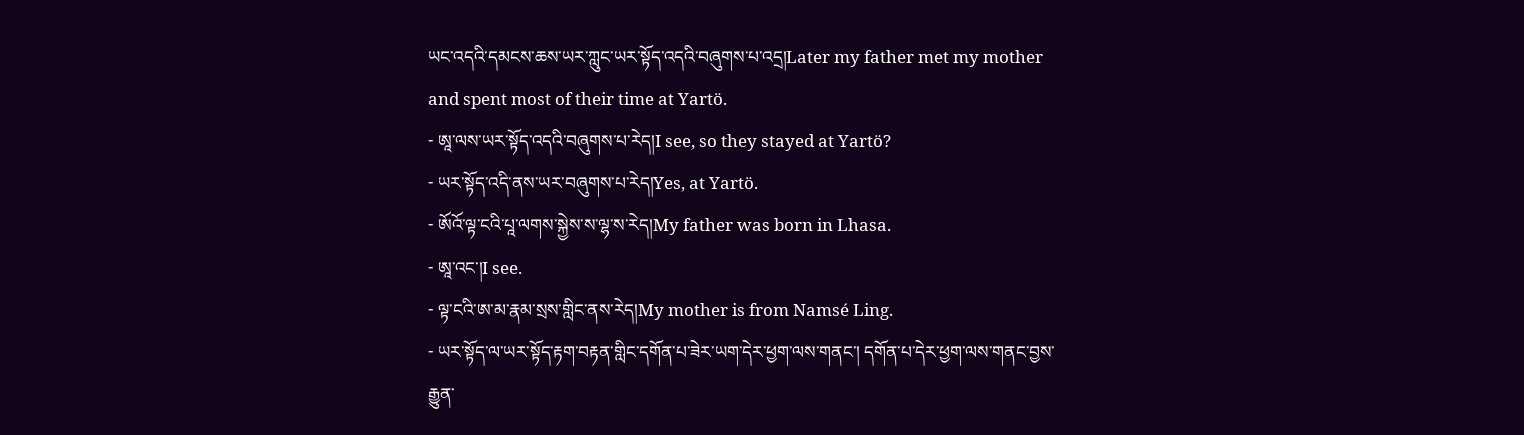ཡང་འདའི་དམངས་ཆས་ཡར་ཀླུང་ཡར་སྟོད་འདའི་བཞུགས་པ་འདྲ།Later my father met my mother and spent most of their time at Yartö.
- ཨཱ་ལས་ཡར་སྟོད་འདའི་བཞུགས་པ་རེད།I see, so they stayed at Yartö?
- ཡར་སྟོད་འདི་ནས་ཡར་བཞུགས་པ་རེད།Yes, at Yartö.
- ཨོའོ་ལྟ་ངའི་པཱ་ལགས་སྐྱེས་ས་ལྷ་ས་རེད།My father was born in Lhasa.
- ཨཱ་འང་།I see.
- ལྟ་ངའི་ཨ་མ་རྣམ་སྲས་གླིང་ནས་རེད།My mother is from Namsé Ling.
- ཡར་སྟོད་ལ་ཡར་སྟོད་རྟག་བརྟན་གླིང་དགོན་པ་ཟེར་ཡག་དེར་ཕྱག་ལས་གནང་། དགོན་པ་དེར་ཕྱག་ལས་གནང་བྱས་རྒྱུན་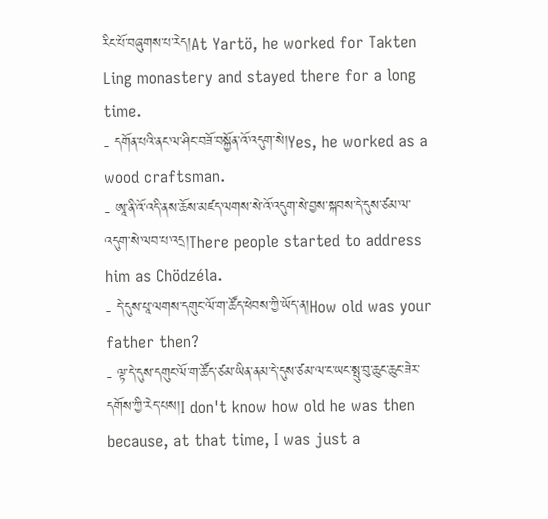རིང་པོ་བཞུགས་པ་རེད།At Yartö, he worked for Takten Ling monastery and stayed there for a long time.
- དགོན་པའི་ནང་ལ་ཤིང་བཟོ་བསྐྱོན་འོ་འདུག་སེ།Yes, he worked as a wood craftsman.
- ཨཱ་ནི་འོ་འདི་ནས་ཆོས་མཛད་ལགས་སེ་འོ་འདུག་སེ་བྱས་སྐབས་དེ་དུས་ཙམ་ལ་འདུག་སེ་ལབ་པ་འདྲ།There people started to address him as Chödzéla.
- དེ་དུས་པཱ་ལགས་དགུང་ལོ་ག་ཚོད་ཕེབས་ཀྱི་ཡོད་ན།How old was your father then?
- ལྟ་དེ་དུས་དགུང་ལོ་ག་ཚོད་ཙམ་ཡིན་ནམ་དེ་དུས་ཙམ་ལ་ང་ཡང་སྤུ་བུ་ཆུང་ཆུང་ཟེར་དགོས་ཀྱི་རེད་པས།I don't know how old he was then because, at that time, I was just a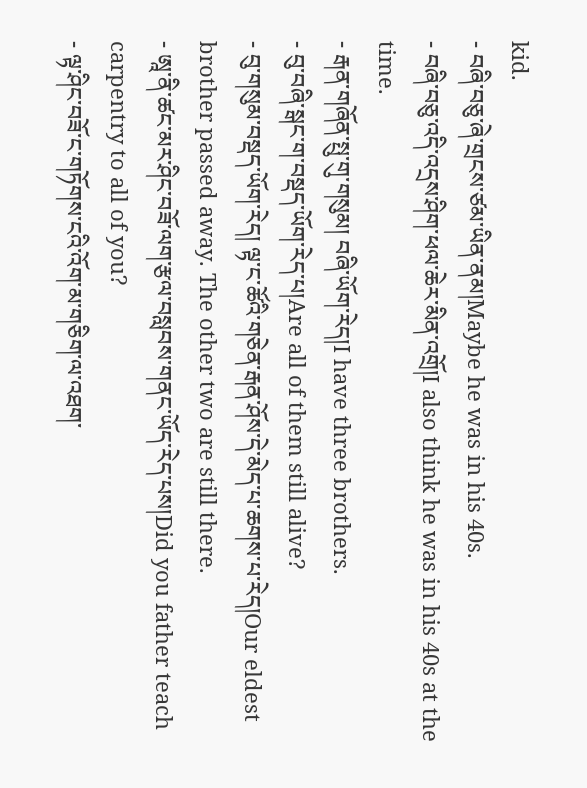kid.
- བཞི་བཅུ་ཞེ་གྲངས་ཙམ་ཡིན་ནམ།Maybe he was in his 40s.
- བཞི་བཅུ་འདི་འདྲས་ཤིག་ཕལ་ཆེར་མིན་འགྲོ།I also think he was in his 40s at the time.
- རྒན་གཞོན་སྤུ་གུ་གསུམ། བཞི་ཡོག་རེད།I have three brothers.
- བུ་བཞི་སྒང་ག་བསྡད་ཡོག་རེད་པ།Are all of them still alive?
- བུ་གསུམ་བསྡད་ཡོག་རེད། ལྟ་ང་ཚོའི་གཅེན་རྒན་ཤོས་དེ་མེད་པ་ཆགས་པ་རེད།Our eldest brother passed away. The other two are still there.
- ཨཱ་ནི་ཚང་མར་ཤིང་བཟོ་ལག་རྩལ་བསླབས་གནང་ཡོད་རེད་པས།Did you father teach carpentry to all of you?
- ལྟ་ཤིང་བཟོ་ང་གཏོགས་ངའི་འོག་མ་གཅིག་ལ་འཐག་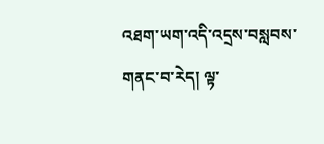འཐག་ཡག་འདི་འདྲས་བསླབས་གནང་བ་རེད། ལྟ་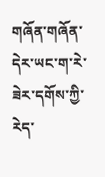གཞོན་གཞོན་དེར་ཡང་ག་རེ་ཟེར་དགོས་ཀྱི་རེད་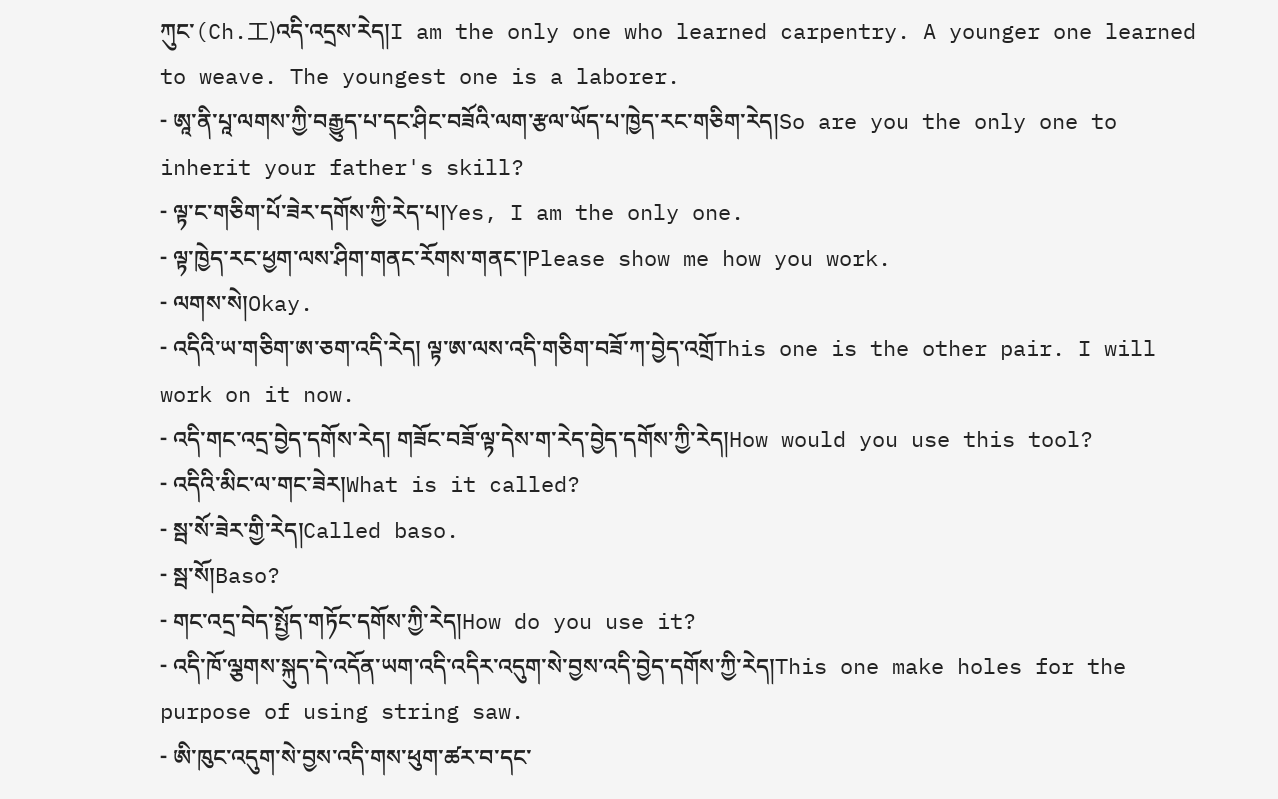ཀུང་(Ch.工)འདི་འདྲས་རེད།I am the only one who learned carpentry. A younger one learned to weave. The youngest one is a laborer.
- ཨཱ་ནི་པཱ་ལགས་ཀྱི་བརྒྱུད་པ་དང་ཤིང་བཟོའི་ལག་རྩལ་ཡོད་པ་ཁྱེད་རང་གཅིག་རེད།So are you the only one to inherit your father's skill?
- ལྟ་ང་གཅིག་པོ་ཟེར་དགོས་ཀྱི་རེད་པ།Yes, I am the only one.
- ལྟ་ཁྱེད་རང་ཕྱག་ལས་ཤིག་གནང་རོགས་གནང་།Please show me how you work.
- ལགས་སེ།Okay.
- འདིའི་ཡ་གཅིག་ཨ་ཅག་འདི་རེད། ལྟ་ཨ་ལས་འདི་གཅིག་བཟོ་ཀ་བྱེད་འགྲོThis one is the other pair. I will work on it now.
- འདི་གང་འདྲ་བྱེད་དགོས་རེད། གཟོང་བཟོ་ལྟ་དེས་ག་རེད་བྱེད་དགོས་ཀྱི་རེད།How would you use this tool?
- འདིའི་མིང་ལ་གང་ཟེར།What is it called?
- སྦ་སོ་ཟེར་གྱི་རེད།Called baso.
- སྦ་སོ།Baso?
- གང་འདྲ་བེད་སྤྱོད་གཏོང་དགོས་ཀྱི་རེད།How do you use it?
- འདི་ཁོ་ལྕགས་སྐུད་དེ་འདོན་ཡག་འདི་འདིར་འདུག་སེ་བྱས་འདི་བྱེད་དགོས་ཀྱི་རེད།This one make holes for the purpose of using string saw.
- ཨི་ཁུང་འདུག་སེ་བྱས་འདི་གས་ཕུག་ཚར་བ་དང་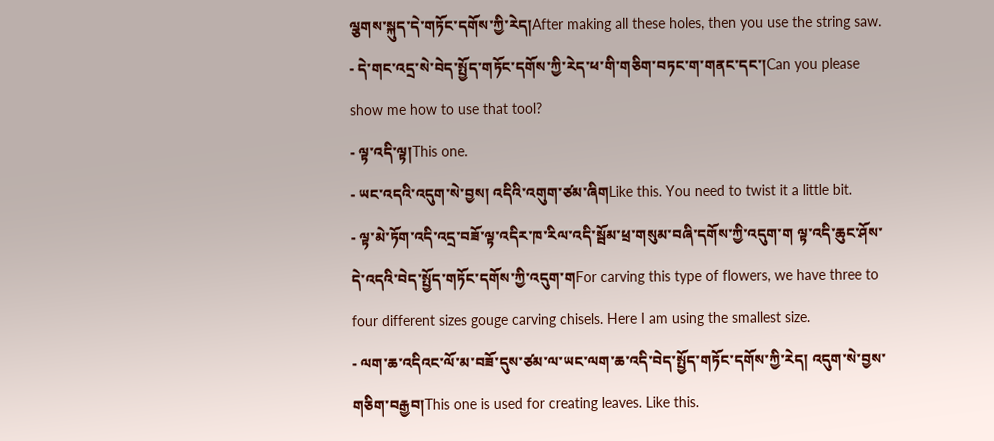ལྕགས་སྐུད་དེ་གཏོང་དགོས་ཀྱི་རེད།After making all these holes, then you use the string saw.
- དེ་གང་འདྲ་སེ་བེད་སྤྱོད་གཏོང་དགོས་ཀྱི་རེད་ཕ་གི་གཅིག་བཏང་ག་གནང་དང་།Can you please show me how to use that tool?
- ལྟ་འདི་ལྟ།This one.
- ཡང་འདའི་འདུག་སེ་བྱས། འདིའི་འགུག་ཙམ་ཞིགLike this. You need to twist it a little bit.
- ལྟ་མེ་ཏོག་འདི་འདྲ་བཟོ་ལྟ་འདིར་ཁ་རིལ་འདི་སྦོམ་ཕྲ་གསུམ་བཞི་དགོས་ཀྱི་འདུག་ག ལྟ་འདི་ཆུང་ཤོས་དེ་འདའི་བེད་སྤྱོད་གཏོང་དགོས་ཀྱི་འདུག་གFor carving this type of flowers, we have three to four different sizes gouge carving chisels. Here I am using the smallest size.
- ལག་ཆ་འདིའང་ལོ་མ་བཟོ་དུས་ཙམ་ལ་ཡང་ལག་ཆ་འདི་བེད་སྤྱོད་གཏོང་དགོས་ཀྱི་རེད། འདུག་སེ་བྱས་གཅིག་བརྒྱབ།This one is used for creating leaves. Like this.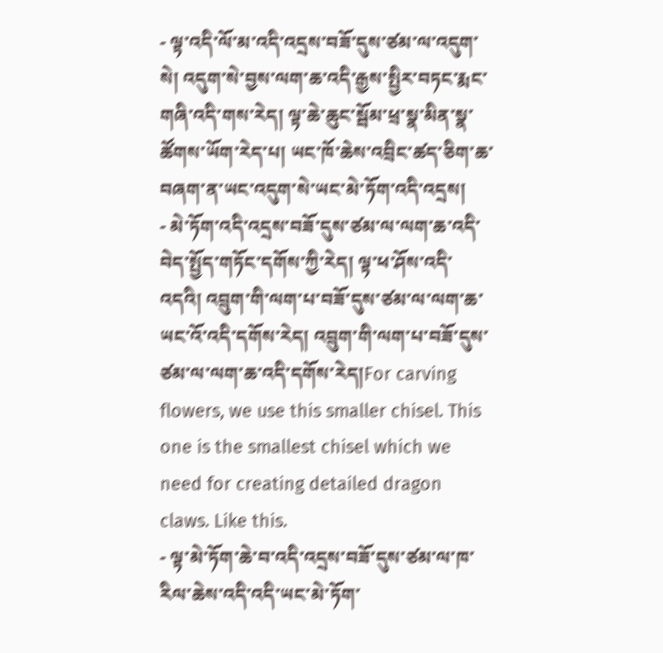- ལྟ་འདི་ལོ་མ་འདི་འདྲས་བཟོ་དུས་ཙམ་ལ་འདུག་སེ། འདུག་སེ་བྱས་ལག་ཆ་འདི་རྒྱས་སྤྱིར་བཏང་རྨང་གཞི་འདི་གས་རེད། ལྟ་ཆེ་ཆུང་སྦོམ་ཕྲ་སྣ་མིན་སྣ་ཚོགས་ཡོག་རེད་པ། ཡང་ཁོ་ཆེས་འབྲིང་ཚད་ཅིག་ཆ་བཞག་ན་ཡང་འདུག་སེ་ཡང་མེ་ཏོག་འདི་འདྲས།
- མེ་ཏོག་འདི་འདྲས་བཟོ་དུས་ཙམ་ལ་ལག་ཆ་འདི་བེད་སྤྱོད་གཏོང་དགོས་ཀྱི་རེད། ལྟ་ཕ་ཤོས་འདི་འདའི། འབྲུག་གི་ལག་པ་བཟོ་དུས་ཙམ་ལ་ལག་ཆ་ཡང་འོ་འདི་དགོས་རེད། འབྲུག་གི་ལག་པ་བཟོ་དུས་ཙམ་ལ་ལག་ཆ་འདི་དགོས་རེད།For carving flowers, we use this smaller chisel. This one is the smallest chisel which we need for creating detailed dragon claws. Like this.
- ལྟ་མེ་ཏོག་ཆེ་བ་འདི་འདྲས་བཟོ་དུས་ཙམ་ལ་ཁ་རིལ་ཆེས་འདི་འདི་ཡང་མེ་ཏོག་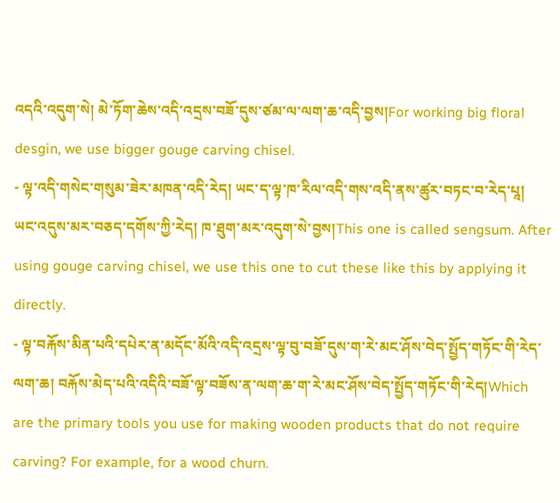འདའི་འདུག་སེ། མེ་ཏོག་ཆེས་འདི་འདྲས་བཟོ་དུས་ཙམ་ལ་ལག་ཆ་འདི་བྱས།For working big floral desgin, we use bigger gouge carving chisel.
- ལྟ་འདི་གསེང་གསུམ་ཟེར་མཁན་འདི་རེད། ཡང་ད་ལྟ་ཁ་རིལ་འདི་གས་འདི་ནས་ཚུར་བཏང་བ་རེད་པཱ། ཡང་འདུས་མར་བཅད་དགོས་ཀྱི་རེད། ཁ་ཐུག་མར་འདུག་སེ་བྱས།This one is called sengsum. After using gouge carving chisel, we use this one to cut these like this by applying it directly.
- ལྟ་བརྐོས་མིན་པའི་དཔེར་ན་མདོང་མོའི་འདི་འདྲས་ལྟ་བུ་བཟོ་དུས་ག་རེ་མང་ཤོས་བེད་སྤྱོད་གཏོང་གི་རེད་ལག་ཆ། བརྐོས་མེད་པའི་འདིའི་བཟོ་ལྟ་བཟོས་ན་ལག་ཆ་ག་རེ་མང་ཤོས་བེད་སྤྱོད་གཏོང་གི་རེད།Which are the primary tools you use for making wooden products that do not require carving? For example, for a wood churn.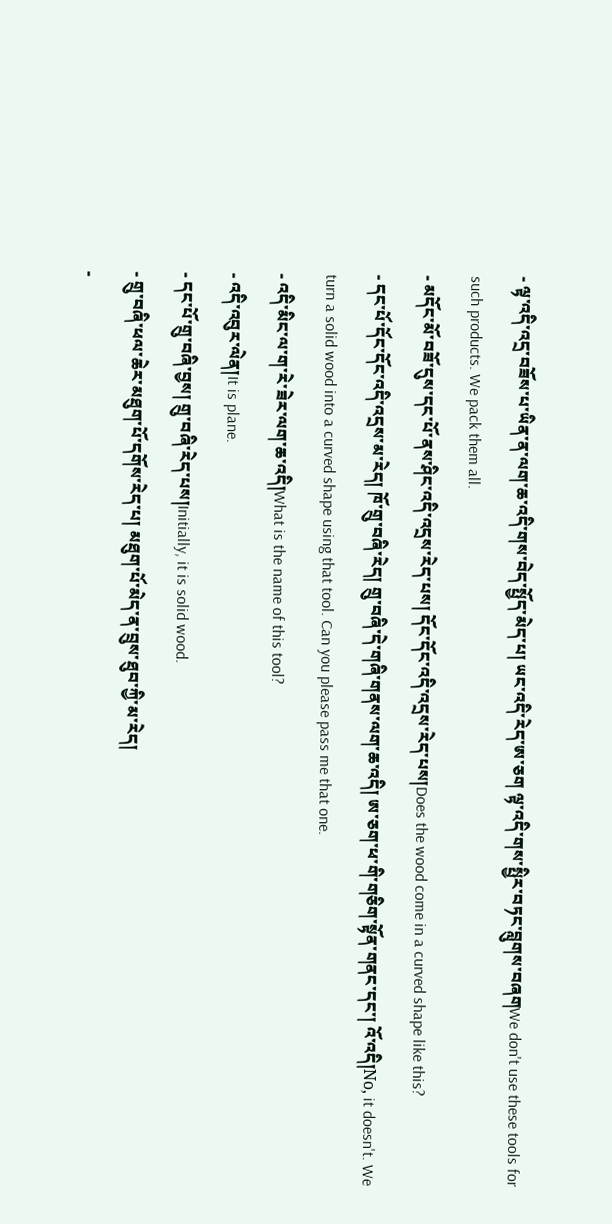- ལྟ་འདི་འདྲ་བཟོས་པ་ཡིན་ན་ལག་ཆ་འདི་གས་བེད་སྤྱོད་མེད་པ། ཡང་འདི་རེད་ཨ་ཅག ལྟ་འདི་གས་སྤྱིར་བཏང་བླུགས་བཞགWe don't use these tools for such products. We pack them all.
- མདོང་མོ་བཟོ་དུས་དང་པོ་ནས་ཤིང་འདི་འདྲས་རེད་པས། དོང་དོང་འདི་འདྲས་རེད་པས།Does the wood come in a curved shape like this?
- དང་པོ་དོང་དོང་འདི་འདྲས་མ་རེད། ཁོ་གྲུ་བཞི་རེད། གྲུ་བཞི་དེ་གཞི་གནས་ལག་ཆ་འདི། ཨ་ཅག་ཕ་གི་གཅིག་སྟོན་གནང་དང་། འོ་འདི།No, it doesn't. We turn a solid wood into a curved shape using that tool. Can you please pass me that one.
- འདི་མིང་ལ་ག་རེ་ཟེར་ལག་ཆ་འདི།What is the name of this tool?
- འདི་འབུར་ལེན།It is plane.
- དང་པོ་གྲུ་བཞི་བྱས། གྲུ་བཞི་རེད་པས།Initially, it is solid wood.
- གྲུ་བཞི་ཕལ་ཆེར་མཐུག་པོ་དགོས་རེད་པ། མཐུག་པོ་མེད་ན་བྲུས་ཐུབ་ཀྱི་མ་རེད།
-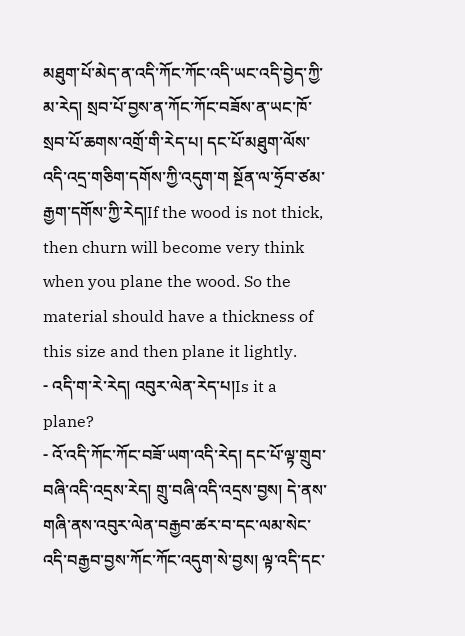མཐུག་པོ་མེད་ན་འདི་ཀོང་ཀོང་འདི་ཡང་འདི་བྱེད་ཀྱི་མ་རེད། སྲབ་པོ་བྱས་ན་ཀོང་ཀོང་བཟོས་ན་ཡང་ཁོ་སྲབ་པོ་ཆགས་འགྲོ་གི་རེད་པ། དང་པོ་མཐུག་ལོས་འདི་འདྲ་གཅིག་དགོས་ཀྱི་འདུག་ག སྔོན་ལ་ཧྲོབ་ཙམ་རྒྱག་དགོས་ཀྱི་རེད།If the wood is not thick, then churn will become very think when you plane the wood. So the material should have a thickness of this size and then plane it lightly.
- འདི་ག་རེ་རེད། འབུར་ལེན་རེད་པ།Is it a plane?
- འོ་འདི་ཀོང་ཀོང་བཟོ་ཡག་འདི་རེད། དང་པོ་ལྟ་གྲུབ་བཞི་འདི་འདྲས་རེད། གྲུ་བཞི་འདི་འདྲས་བྱས། དེ་ནས་གཞི་ནས་འབུར་ལེན་བརྒྱབ་ཚར་བ་དང་ལམ་སེང་འདི་བརྒྱབ་བྱས་ཀོང་ཀོང་འདུག་སེ་བྱས། ལྟ་འདི་དང་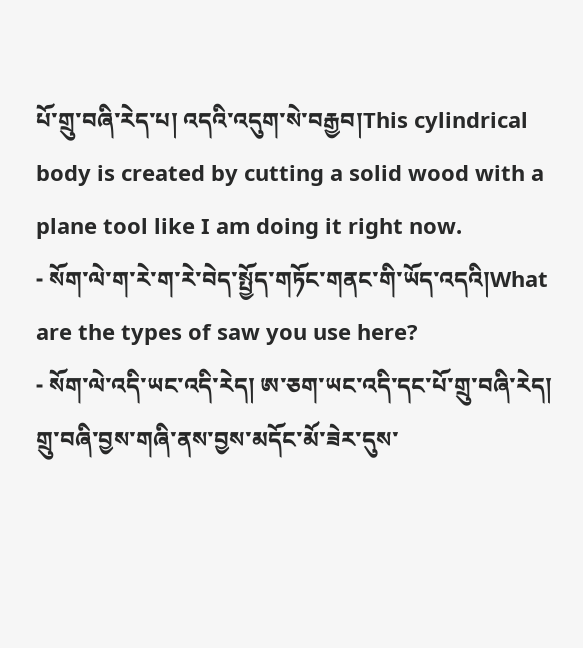པོ་གྲུ་བཞི་རེད་པ། འདའི་འདུག་སེ་བརྒྱབ།This cylindrical body is created by cutting a solid wood with a plane tool like I am doing it right now.
- སོག་ལེ་ག་རེ་ག་རེ་བེད་སྤྱོད་གཏོང་གནང་གི་ཡོད་འདའི།What are the types of saw you use here?
- སོག་ལེ་འདི་ཡང་འདི་རེད། ཨ་ཅག་ཡང་འདི་དང་པོ་གྲུ་བཞི་རེད། གྲུ་བཞི་བྱས་གཞི་ནས་བྱས་མདོང་མོ་ཟེར་དུས་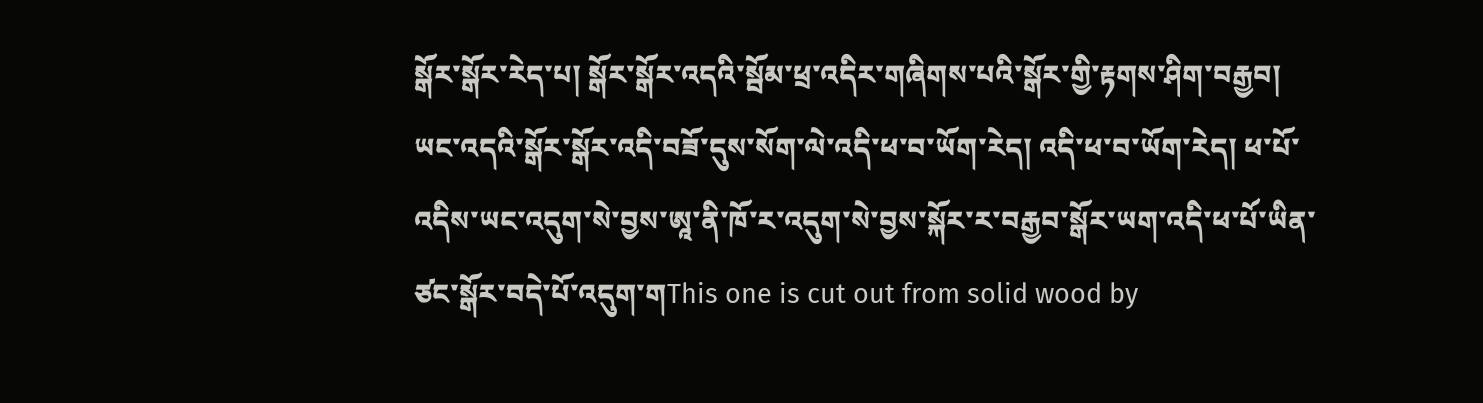སྒོར་སྒོར་རེད་པ། སྒོར་སྒོར་འདའི་སྦོམ་ཕྲ་འདིར་གཞིགས་པའི་སྒོར་གྱི་རྟགས་ཤིག་བརྒྱབ། ཡང་འདའི་སྒོར་སྒོར་འདི་བཟོ་དུས་སོག་ལེ་འདི་ཕ་བ་ཡོག་རེད། འདི་ཕ་བ་ཡོག་རེད། ཕ་པོ་འདིས་ཡང་འདུག་སེ་བྱས་ཨཱ་ནི་ཁོ་ར་འདུག་སེ་བྱས་སྐོར་ར་བརྒྱབ་སྒོར་ཡག་འདི་ཕ་པོ་ཡིན་ཙང་སྒོར་བདེ་པོ་འདུག་གThis one is cut out from solid wood by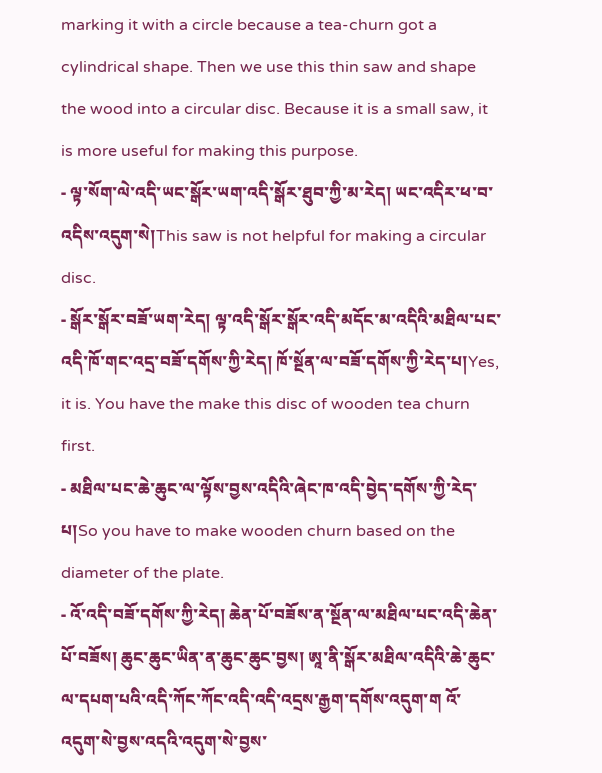marking it with a circle because a tea-churn got a cylindrical shape. Then we use this thin saw and shape the wood into a circular disc. Because it is a small saw, it is more useful for making this purpose.
- ལྟ་སོག་ལེ་འདི་ཡང་སྒོར་ཡག་འདི་སྒོར་ཐུབ་ཀྱི་མ་རེད། ཡང་འདིར་ཕ་བ་འདིས་འདུག་སེ།This saw is not helpful for making a circular disc.
- སྒོར་སྒོར་བཟོ་ཡག་རེད། ལྟ་འདི་སྒོར་སྒོར་འདི་མདོང་མ་འདིའི་མཐིལ་པང་འདི་ཁོ་གང་འདྲ་བཟོ་དགོས་ཀྱི་རེད། ཁོ་སྔོན་ལ་བཟོ་དགོས་ཀྱི་རེད་པ།Yes, it is. You have the make this disc of wooden tea churn first.
- མཐིལ་པང་ཆེ་ཆུང་ལ་ལྟོས་བྱས་འདིའི་ཞེང་ཁ་འདི་བྱེད་དགོས་ཀྱི་རེད་པ།So you have to make wooden churn based on the diameter of the plate.
- འོ་འདི་བཟོ་དགོས་ཀྱི་རེད། ཆེན་པོ་བཟོས་ན་སྔོན་ལ་མཐིལ་པང་འདི་ཆེན་པོ་བཟོས། ཆུང་ཆུང་ཡིན་ན་ཆུང་ཆུང་བྱས། ཨཱ་ནི་སྒོར་མཐིལ་འདིའི་ཆེ་ཆུང་ལ་དཔག་པའི་འདི་ཀོང་ཀོང་འདི་འདི་འདྲས་རྒྱག་དགོས་འདུག་ག འོ་འདུག་སེ་བྱས་འདའི་འདུག་སེ་བྱས་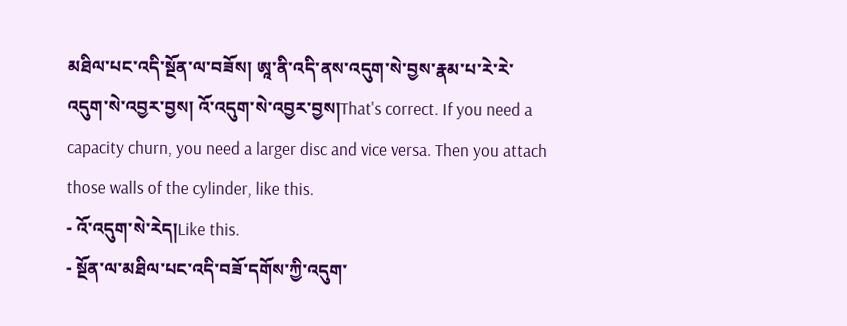མཐིལ་པང་འདི་སྔོན་ལ་བཟོས། ཨཱ་ནི་འདི་ནས་འདུག་སེ་བྱས་རྣམ་པ་རེ་རེ་འདུག་སེ་འབྱར་བྱས། འོ་འདུག་སེ་འབྱར་བྱས།That's correct. If you need a capacity churn, you need a larger disc and vice versa. Then you attach those walls of the cylinder, like this.
- འོ་འདུག་སེ་རེད།Like this.
- སྔོན་ལ་མཐིལ་པང་འདི་བཟོ་དགོས་ཀྱི་འདུག་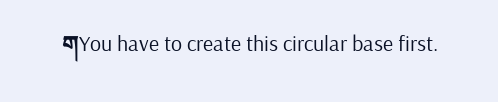གYou have to create this circular base first.